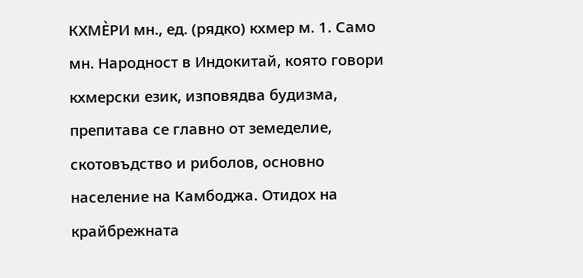КХМЀРИ мн., ед. (рядко) кхмер м. 1. Само мн. Народност в Индокитай, която говори кхмерски език, изповядва будизма, препитава се главно от земеделие, скотовъдство и риболов, основно население на Камбоджа. Отидох на крайбрежната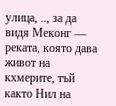улица, .., за да видя Меконг — реката, която дава живот на кхмерите, тъй както Нил на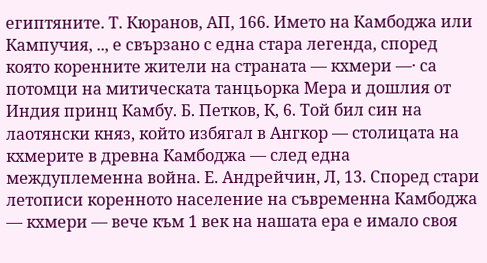египтяните. Т. Кюранов, АП, 166. Името на Камбоджа или Кампучия, .., е свързано с една стара легенда, според която коренните жители на страната — кхмери —· са потомци на митическата танцьорка Мера и дошлия от Индия принц Камбу. Б. Петков, К, 6. Той бил син на лаотянски княз, който избягал в Ангкор — столицата на кхмерите в древна Камбоджа — след една междуплеменна война. Е. Андрейчин, Л, 13. Според стари летописи коренното население на съвременна Камбоджа — кхмери — вече към 1 век на нашата ера е имало своя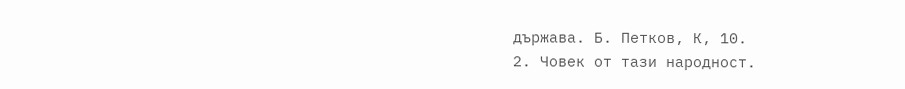държава. Б. Петков, К, 10.
2. Човек от тази народност.